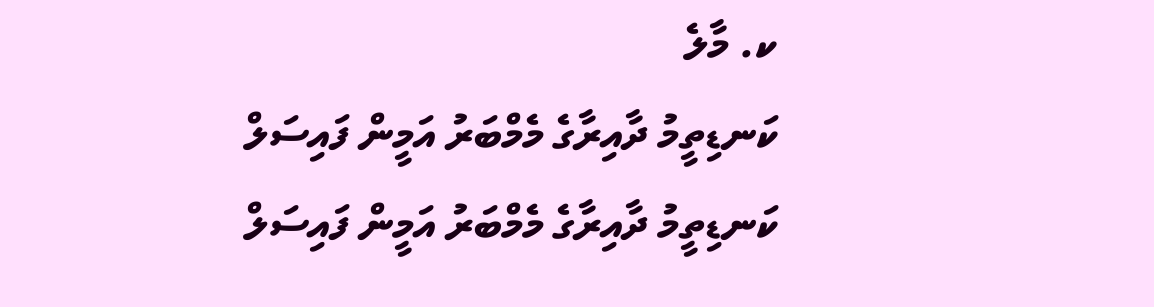ކ. މާލެ
ކަނޑިތީމު ދާއިރާގެ މެމްބަރު އަމީން ފައިސަލް
ކަނޑިތީމު ދާއިރާގެ މެމްބަރު އަމީން ފައިސަލް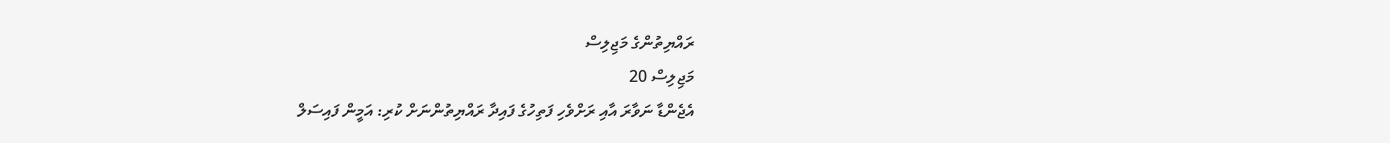ރައްޔިތުންގެ މަޖިލިސް
މަޖިލިސް 20
އެޖެންޑާ ނަވާރަ އާއި ރަށްވެހި ފަތިހުގެ ފައިދާ ރައްޔިތުންނަށް ކުރި: އަމީން ފައިސަލް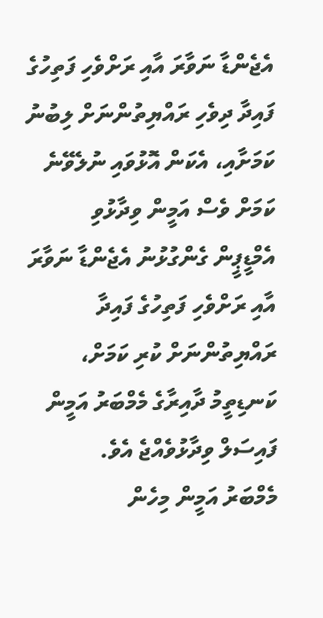އެޖެންޑާ ނަވާރަ އާއި ރަށްވެހި ފަތިހުގެ ފައިދާ ދިވެހި ރައްޔިތުންނަށް ލިބުނު ކަމަށާއި، އެކަން އޮޅުވައި ނުލެވޭނެ ކަމަށް ވެސް އަމީން ވިދާޅުވި
އެމްޑީޕީން ގެންގުޅުނު އެޖެންޑާ ނަވާރަ އާއި ރަށްވެހި ފަތިހުގެ ފައިދާ ރައްޔިތުންނަށް ކުރި ކަމަށް، ކަނޑިތީމު ދާއިރާގެ މެމްބަރު އަމީން ފައިސަލް ވިދާޅުވެއްޖެ އެވެ.
މެމްބަރު އަމީން މިހެން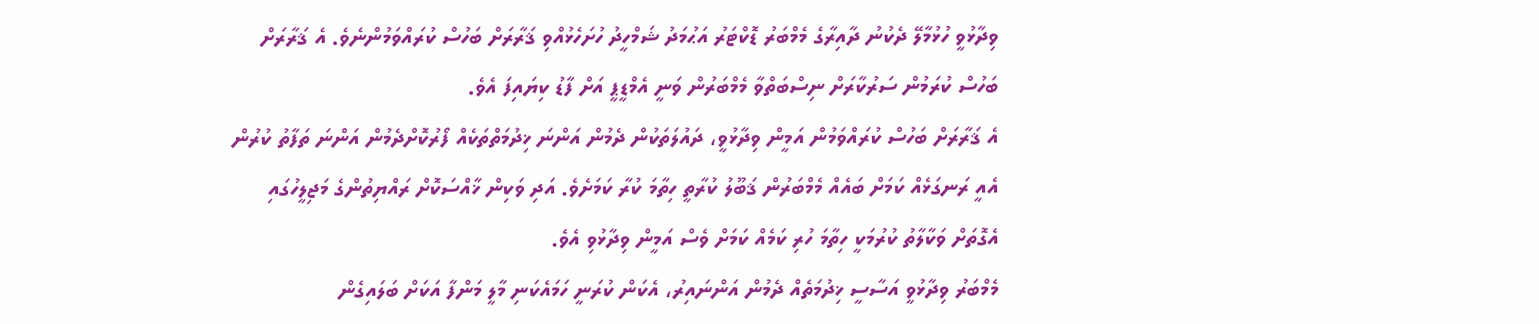ވިދާޅުވީ ހުޅުމާލޭ ދެކުނު ދާއިރާގެ މެމްބަރު ޑޮކްޓަރު އަޙުމަދު ޝަމްހީދު ހުށަހެޅުއްވި ޤަރާރަށް ބަހުސް ކުރައްވަމުންނެވެ. އެ ޤަރާރަށް ބަހުސް ކުރަމުން ސަރުކާރަށް ނިސްބަތްވާ މެމްބަރުން ވަނީ އެމްޑީޕީ އަށް ފާޑު ކިޔައިފަ އެވެ.
އެ ޤަރާރަށް ބަހުސް ކުރައްވަމުން އަމީން ވިދާޅުވީ، ދައުލަތަކުން ދެމުން އަންނަ ޚިދުމަތްތަކެއް ފޯރުކޮށްދެމުން އަންނަ ތަފާތު ކުރުން އެއީ ރަނގަޅެއް ކަމަށް ބައެއް މެމްބަރުން ޤަބޫލު ކުރާތީ ހިތާމަ ކުރާ ކަމަށެވެ. އަދި ވަކިން ޚާއްސަކޮށް ރައްޔިތުންގެ މަޖިލީހުގައި އެގޮތަށް ވަކާލާތު ކުރުމަކީ ހިތާމަ ހުރި ކަމެއް ކަމަށް ވެސް އަމީން ވިދާޅުވި އެވެ.
މެމްބަރު ވިދާޅުވީ އަސާސީ ޚިދުމަތެއް ދެމުން އަންނައިރު، އެކަން ކުރަނީ ހަމައެކަނި މާލީ މަންފާ އަކަށް ބަލައިގެން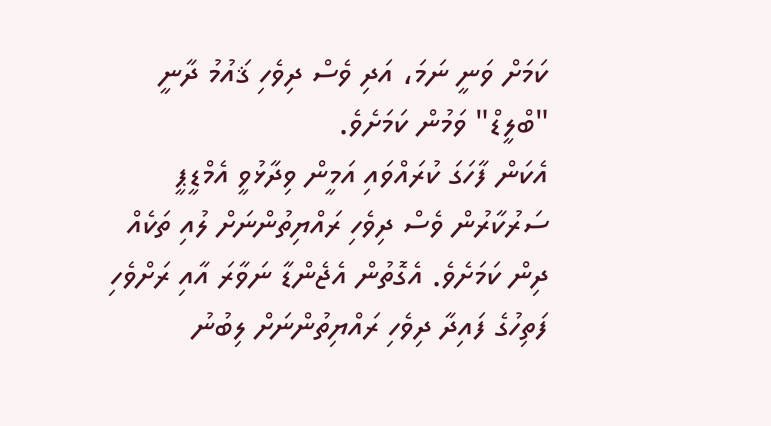ކަމަށް ވަނީ ނަމަ، އަދި ވެސް ދިވެހި ޤައުމު ދާނީ "ބްލީޑް" ވަމުން ކަމަށެވެ.
އެކަން ފާހަގަ ކުރައްވައި އަމީން ވިދާޅުވީ އެމްޑީޕީ ސަރުކާރުން ވެސް ދިވެހި ރައްޔިތުންނަށް ލުއި ތަކެއް ދިން ކަމަށެވެ. އެގޮތުން އެޖެންޑާ ނަވާރަ އާއި ރަށްވެހި ފަތިހުގެ ފައިދާ ދިވެހި ރައްޔިތުންނަށް ލިބުނު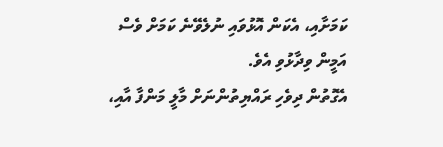ކަމަށާއި، އެކަން އޮޅުވައި ނުލެވޭނެ ކަމަށް ވެސް އަމީން ވިދާޅުވި އެވެ.
އެގޮތުން ދިވެހި ރައްޔިތުންނަށް މާލީ މަންފާ އާއި،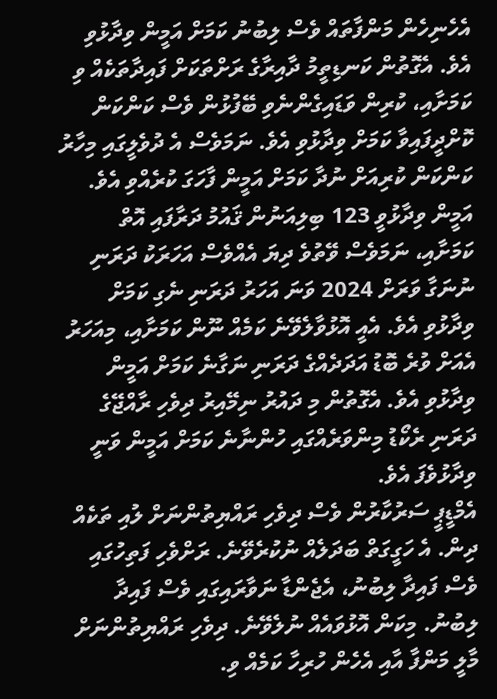އެހެނިހެން މަންފާތައް ވެސް ލިބުނު ކަމަށް އަމީން ވިދާޅުވި އެވެ. އެގޮތުން ކަނޑިތީމު ދާއިރާގެ ރަށްތަކަށް ފައިދާތަކެއް ވި ކަމަށާއި، ކުރިން ވަޑައިގެންނެވި ބޭފުޅުން ވެސް ކަންކަން ކޮށްދީފައިވާ ކަމަށް ވިދާޅުވި އެވެ. ނަމަވެސް އެ ދުވެލީގައި މިހާރު ކަންކަން ކުރިއަށް ނުދާ ކަމަށް އަމީން ފާހަގަ ކުރެއްވި އެވެ.
އަމީން ވިދާޅުވީ 123 ބިލިއަނުން ޤައުމު ދަރާފައި އޮތް ކަމަށާއި، ނަމަވެސް ވޭތުވެ ދިޔަ އެއްވެސް އަހަރަކު ދަރަނި ނުނަގާ ވަރަށް 2024 ވަނަ އަހަރު ދަރަނި ނެގި ކަމަށް ވިދާޅުވި އެވެ. އެއީ އޮޅުވާލެވޭނެ ކަމެއް ނޫން ކަމަށާއި، މިއަހަރު އެއަށް ވުރެ ބޮޑު އަދަދެއްގެ ދަރަނި ނަގާނެ ކަމަށް އަމީން ވިދާޅުވި އެވެ. އެގޮތުން މި ދައުރު ނިމޭއިރު ދިވެހި ރާއްޖޭގެ ދަރަނި ރެކޯޑު މިންވަރެއްގައި ހުންނާނެ ކަމަށް އަމީން ވަނީ ވިދާޅުވެފަ އެވެ.
އެމްޑީޕީ ސަރުކާރުން ވެސް ދިވެހި ރައްޔިތުންނަށް ލުއި ތަކެއް ދިން. އެ ހަގީގަތް ބަދަލެއް ނުކުރެވޭނެ. ރަށްވެހި ފަތިހުގައި ވެސް ފައިދާ ލިބުނު، އެޖެންޑާ ނަވާރައިގައި ވެސް ފައިދާ ލިބުނު. މިކަން އޮޅުވައެއް ނުލެވޭނެ. ދިވެހި ރައްޔިތުންނަށް މާލީ މަންފާ އާއި އެހެން ހުރިހާ ކަމެއް ވި.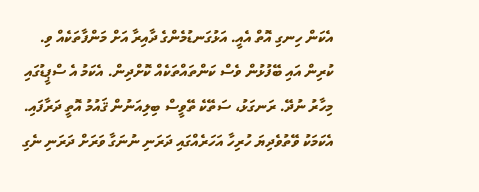އެކަން ހިނގި އޮތް އެއީ. އަޅުގަނޑުމެންގެ ދާއިރާ އަށް މަންފާތަކެއް ވި. ކުރިން އައި ބޭފުޅުން ވެސް ކަންތައްތަކެއް ކޮށްދިން. އެކަމު އެ ސްޕީޑުގައި މިހާރު ނުދޭ. ރަނގަޅު، ސަތޭކެ ތޭވީސް ބިލިއަނުން ޤައުމު އޮތީ ދަރާފައި. އެކަމަކު ވޭތުވެދިޔަ ހުރިހާ އަހަރެއްގައި ދަރަނި ނުނަގާ ވަރަށް ދަރަނި ނެގި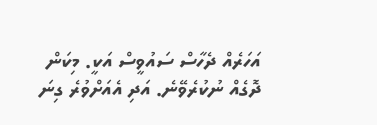އަހަރެއް ދެހާސް ސައުވީސް އަކީ. މިކަން ދޮގެއް ނުކުރެވޭނެ. އަދި އެއަށްވުރެ ގިނަ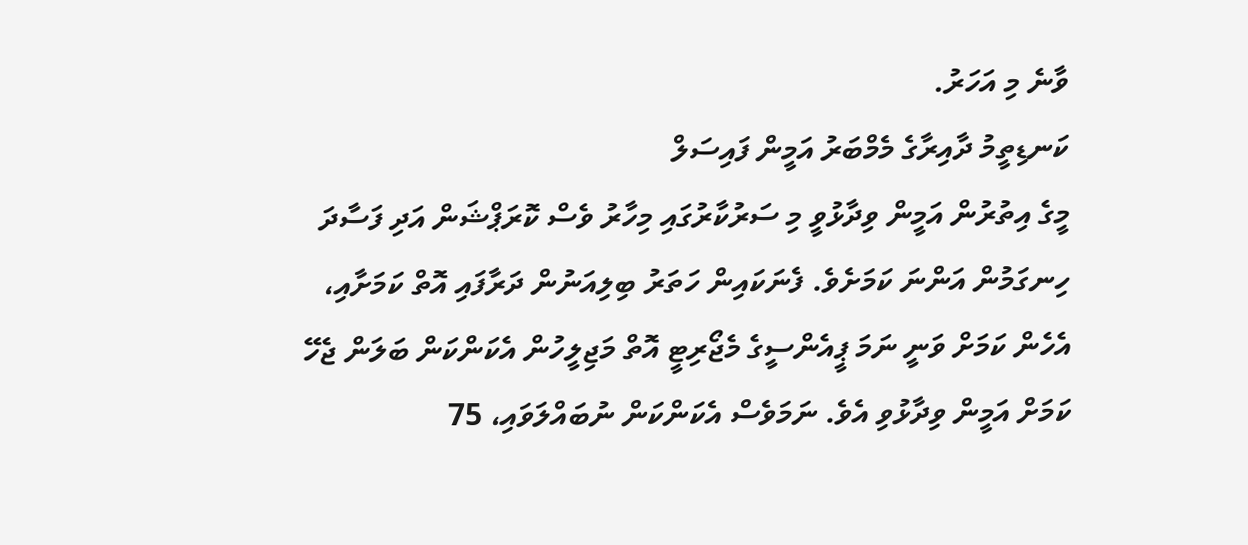ވާނެ މި އަހަރު.
ކަނޑިތީމު ދާއިރާގެ މެމްބަރު އަމީން ފައިސަލް
މީގެ އިތުރުން އަމީން ވިދާޅުވީ މި ސަރުކާރުގައި މިހާރު ވެސް ކޮރަޕްޝަން އަދި ފަސާދަ ހިނގަމުން އަންނަ ކަމަށެވެ. ފެނަކައިން ހަތަރު ބިލިއަނުން ދަރާފައި އޮތް ކަމަށާއި، އެހެން ކަމަށް ވަނީ ނަމަ ޕީއެންސީގެ މެޖޯރިޓީ އޮތް މަޖިލީހުން އެކަންކަން ބަލަން ޖެހޭ ކަމަށް އަމީން ވިދާޅުވި އެވެ. ނަމަވެސް އެކަންކަން ނުބައްލަވައި، 75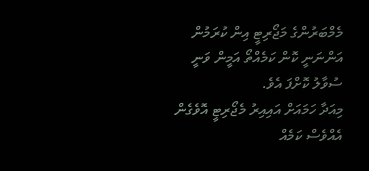މެމްބަރުންގެ މަޖޯރިޓީ އިން ކުރަމުން އަންނަނީ ކޮން ކަމެއްތޯ އަމީން ވަނީ ސުވާލު ކޮށްފަ އެވެ.
މިއަދާ ހަމައަށް އައިއިރު މެޖޯރިޓީ އޮވެގެން އެއްވެސް ކަމެއް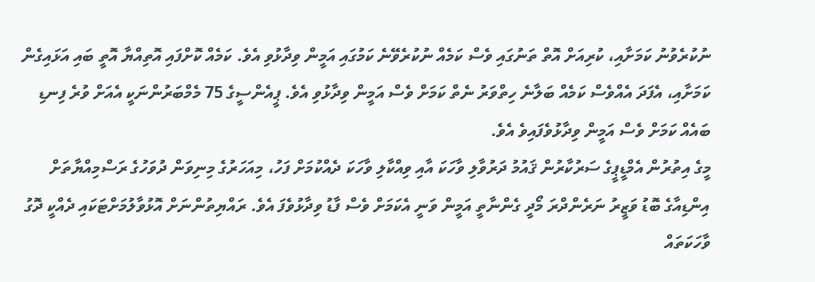ނުކުރެވުނު ކަމަށާއި، ކުރިއަށް އޮތް ތަނުގައި ވެސް ކަމެއް ނުކުރެވޭނެ ކަމުގައި އަމީން ވިދާޅުވި އެވެ. ކަމެއް ކޮށްފައި އޮތިއްޔާ އޮތީ ބައި އަޅައިގެން ކަމަށާއި، އެފަދަ އެއްވެސް ކަމެއް ބަލާނެ ހިތްވަރު ނެތް ކަމަށް ވެސް އަމީން ވިދާޅުވި އެވެ. ޕީއެންސީގެ 75 މެމްބަރުންނަކީ އެއަށް ވުރެ ފިނޑި ބައެއް ކަމަށް ވެސް އަމީން ވިދާޅުވެފައިވެ އެވެ.
މީގެ އިތުރުން އެމްޑީޕީގެ ސަރުކާރުން ޤައުމު ދަރުވާލި ވާހަކަ އާއި ވިއްކާލި ވާހަކަ ދެއްކުމަށް ފަހު، މިއަހަރުގެ މިނިވަން ދުވަހުގެ ރަސްމިއްޔާތަށް އިންޑިއާގެ ބޮޑު ވަޒީރު ނަރެންދްރަ މޯދީ ގެންނާތީ އަމީން ވަނީ އެކަމަށް ވެސް ފާޑު ވިދާޅުވެފަ އެވެ. ރައްޔިތުންނަށް އޮޅުވާލުމަށްޓަކައި ދެއްކީ ދޮގު ވާހަކަތައް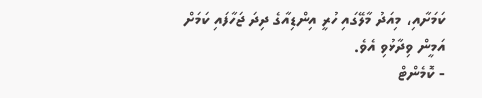ކަމަށާއި، މިއަދު މާލޭގައި ހުރީ އިންޑިއާގެ ދިދަ ޖަހާފައި ކަމަށް އަމީން ވިދާޅުވި އެވެ.
- ކޮމެންޓް